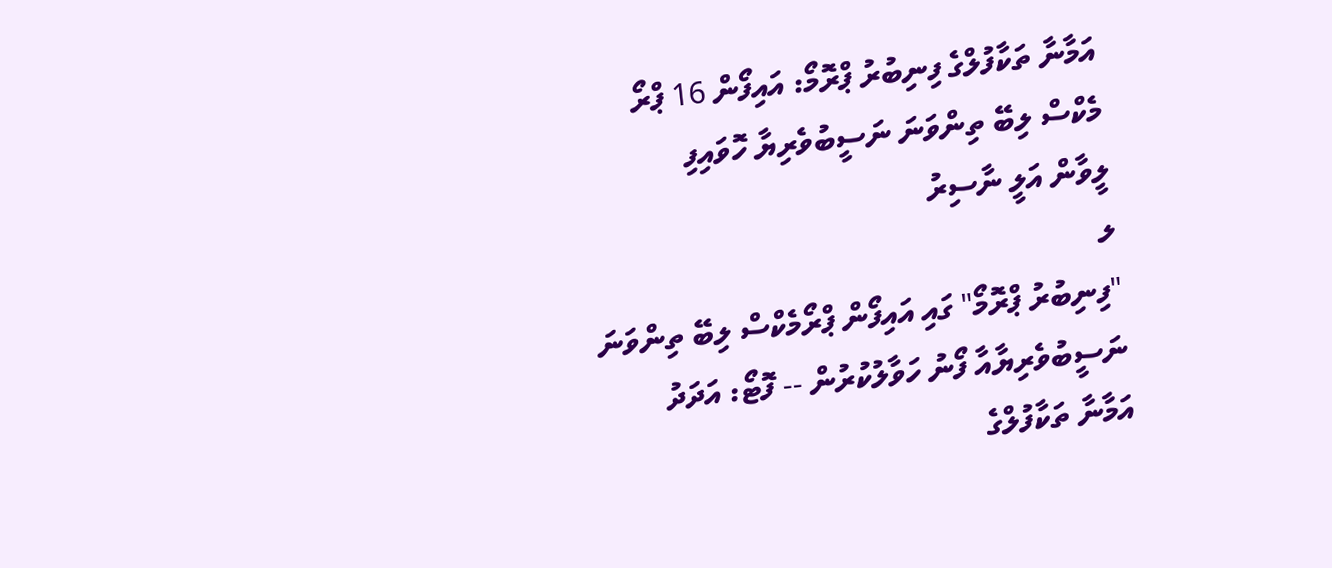އަމާނާ ތަކާފުލްގެ ފިނިބުރު ޕްރޮމޯ: އައިފޯން 16 ޕްރޯ މެކްސް ލިބޭ ތިންވަނަ ނަސީބުވެރިޔާ ހޮވައިފި
ލީވާން އަލީ ނާސިރު
ލ
"ފިނިބުރު ޕްރޮމޯ" ގައި އައިފޯން ޕްރޯމެކްސް ލިބޭ ތިންވަނަ ނަސީބުވެރިޔާއާ ފޯނު ހަވާލުކުރުން -- ފޮޓޯ: އަދަދު
އަމާނާ ތަކާފުލްގެ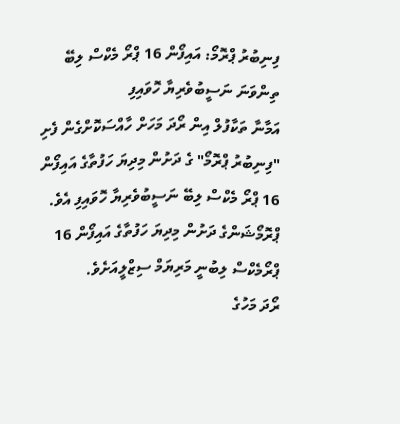ފިނިބުރު ޕްރޮމޯ: އައިފޯން 16 ޕްރޯ މެކްސް ލިބޭ ތިންވަނަ ނަސީބުވެރިޔާ ހޮވައިފި
އަމާނާ ތަކާފުލް އިން ރޯދަ މަހަށް ހާއްސަކޮށްގެން ފެށި "ފިނިބުރު ޕްރޮމޯ" ގެ ދަށުން މިދިޔަ ހަފުތާގެ އައިފޯން 16 ޕްރޯ މެކްސް ލިބޭ ނަސީބުވެރިޔާ ހޮވައިފި އެވެ.
ޕްރޮމޯޝަންގެ ދަށުން މިދިޔަ ހަފުތާގެ އައިފޯން 16 ޕްރޯމެކްސް ލިބުނީ މަރިޔަމް ސިޒްލީއަށެވެ.
ރޯދަ މަހުގެ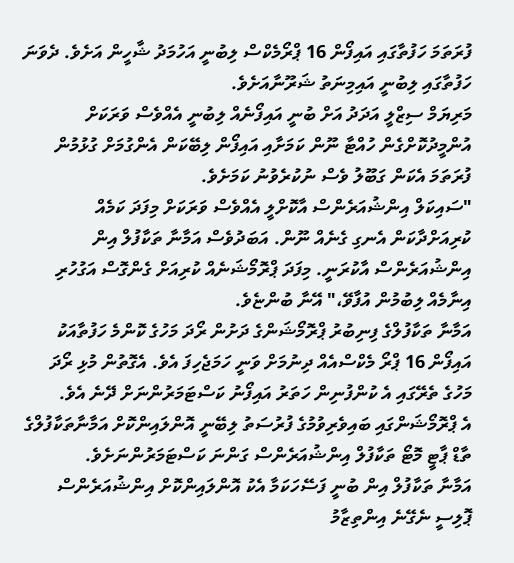ފުރަތަމަ ހަފުތާގައި އައިފޯން 16 ޕްރޯމެކްސް ލިބުނީ އަހުމަދު ޝާހީން އަށެވެ. ދެވަނަ ހަފުތާގައި ލިބުނީ އައިމިނަތު ޝަރޫނާއަށެވެ.
މަރިޔަމް ސިޒްލީ އަދަދު އަށް ބުނީ އައިފޯނެއް ލިބުނީ އެއްވެސް ވަރަކަށް އުންމީދުކޮށްގެން ހުއްޓާ ނޫން ކަމަށާއި އައިފޯން ލިބޭކަން އެންގުމަށް ގުޅުމުން ފުރަތަމަ އެކަން ގަބޫލު ވެސް ނުކުރެވުނު ކަމަށެވެ.
"ސައިކަލް އިންޝުއަރެންސް އާކޮށްލީ އެއްވެސް ވަރަކަށް މިފަދަ ކަމެއް ކުރިއަށްދާކަން އެނގި ގެނެއް ނޫން. އަބަދުވެސް އަމާނާ ތަކާފުލް އިން އިންޝުއަރެންސް އާކުރަނީ. މިފަދަ ޕްރޮމޯޝަނެއް ކުރިއަށް ގެންގޮސް އަގުހުރި އިނާމެއް ލިބުމުން އުފާވޭ،" އޭނާ ބުންޏެވެ.
އަމާނާ ތަކާފުލްގެ ފިނިބުރު ޕްރޮމޯޝަންގެ ދަށުން ރޯދަ މަހުގެ ކޮންމެ ހަފުތާއަކު އައިފޯން 16 ޕްރޯ މެކްސްއެއް ދިނުމަށް ވަނީ ހަމަޖެހިފަ އެވެ. އެގޮތުން މުޅި ރޯދަ މަހުގެ ތެރޭގައި އެ ކުންފުނިން ހަތަރު އައިފޯނު ކަސްޓަމަރުންނަށް ދޭނެ އެވެ.
އެ ޕްރޮމޯޝަންގައި ބައިވެރިވުމުގެ ފުރުސަތު ލިބޭނީ އޮންލައިންކޮށް އަމާނާތަކާފުލްގެ ތާޑް ޕާޓީ މޮޓޯ ތަކާފުލް އިންޝުއަރެންސް ގަންނަ ކަސްޓަމަރުންނަށެވެ.
އަމާނާ ތަކާފުލް އިން ބުނީ ފަސޭހަކަމާ އެކު އޮންލައިންކޮށް އިންޝުއަރެންސް ޕޮލިސީ ނެގޭނެ އިންތިޒާމު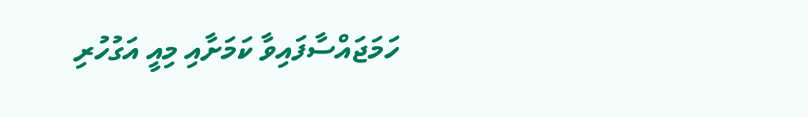ހަމަޖައްސާފައިވާ ކަމަށާއި މިއީ އަގުހުރި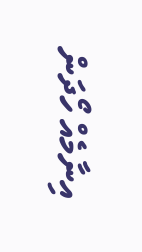އިނާމެއް ހޯދަން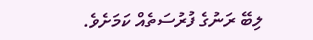ލިބޭ ރަނުގެ ފުރުސަތެއް ކަމަށެވެ.